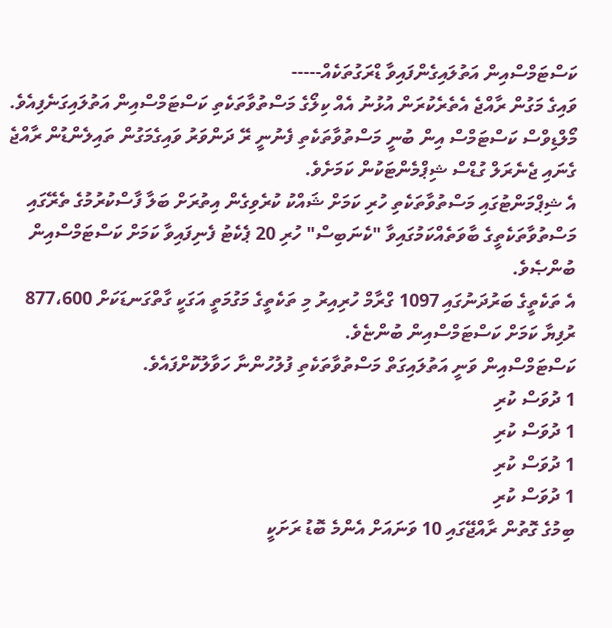ކަސްޓަމްސްއިން އަތުލައިގެންފައިވާ ޑްރަގުތަކެއް-----
ވައިގެ މަގުން ރާއްޖެ އެތެރެކުރަން އުޅުނު އެއް ކިލޯގެ މަސްތުވާތަކެތި ކަސްޓަމްސްއިން އަތުލައިގަނެފިއެވެ.
މޯލްޑިވްސް ކަސްޓަމްސް އިން ބުނީ މަސްތުވާތަކެތި ފެނުނީ ރޭ ދަންވަރު ވައިގެމަގުން ތައިލެންޑުން ރާއްޖެ ގެނައި ޖެނެރަލް ގުޑްސް ޝިޕްމެންޓަކުން ކަމަށެވެ.
އެ ޝިޕްމަންޓުގައި މަސްތުވާތަކެތި ހުރި ކަމަށް ޝައްކު ކުރެވިގެން އިތުރަށް ބަލާ ފާސްކުރުމުގެ ތެރޭގައި މަސްތުވާތަކެތީގެ ބާވަތެއްކަމުގައިވާ "ކެނަބިސް" ހުރި 20 ޕެކެޓު ފެނިފައިވާ ކަމަށް ކަސްޓަމްސްއިން ބުންޞެވެ.
އެ ތަކެތީގެ ބަރުދަނުގައި 1097 ގްރާމް ހުރިއިރު މި ތަކެތީގެ މަގުމަތީ އަގަކީ ގާތްގަނޑަކަށް 877،600 ރުފިޔާ ކަމަށް ކަސްޓަމްސްއިން ބުންޏެވެ.
ކަސްޓަމްސްއިން ވަނީ އަތުލައިގަތް މަސްތުވާތަކެތި ފުލުހުންނާ ހަވާލުކޮށްފައެވެ.
1 ދުވަސް ކުރި
1 ދުވަސް ކުރި
1 ދުވަސް ކުރި
1 ދުވަސް ކުރި
ބިމުގެ ގޮތުން ރާއްޖޭގައި 10 ވަނައަށް އެންމެ ބޮޑު ރަށަކީ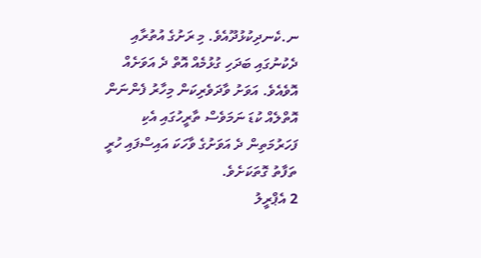ނ.ކެނދިކުޅުދޫއެވެ. މި ރަށުގެ އުތުރާއި ދެކުނުގައި ބަދަހި ގުޅުމެއް އޮތް ދެ އަވަށެއް އޮވެއެވެ. އަވަށު ވާދަވެރިކަން މިހާރު ފެންނަން އޮތްލެއް ކުޑަ ނަމަވެސް ތާރީހުގައި އެކި ފަހަރުމަތިން ދެ އަވަށުގެ ވާހަކަ އައިސްފައި ހުރީ ތަފާތު ގޮތަކަށެވެ.
2 އެޕްރީލު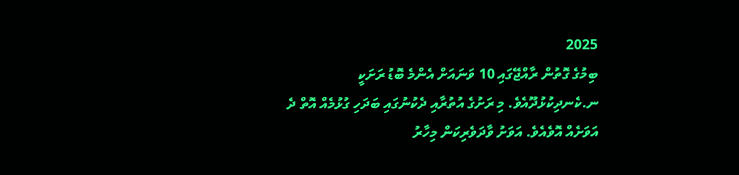2025
ބިމުގެ ގޮތުން ރާއްޖޭގައި 10 ވަނައަށް އެންމެ ބޮޑު ރަށަކީ ނ.ކެނދިކުޅުދޫއެވެ. މި ރަށުގެ އުތުރާއި ދެކުނުގައި ބަދަހި ގުޅުމެއް އޮތް ދެ އަވަށެއް އޮވެއެވެ. އަވަށު ވާދަވެރިކަން މިހާރު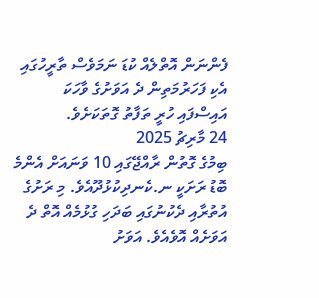ފެންނަން އޮތްލެއް ކުޑަ ނަމަވެސް ތާރީހުގައި އެކި ފަހަރުމަތިން ދެ އަވަށުގެ ވާހަކަ އައިސްފައި ހުރީ ތަފާތު ގޮތަކަށެވެ.
24 މާރިޗު 2025
ބިމުގެ ގޮތުން ރާއްޖޭގައި 10 ވަނައަށް އެންމެ ބޮޑު ރަށަކީ ނ.ކެނދިކުޅުދޫއެވެ. މި ރަށުގެ އުތުރާއި ދެކުނުގައި ބަދަހި ގުޅުމެއް އޮތް ދެ އަވަށެއް އޮވެއެވެ. އަވަށު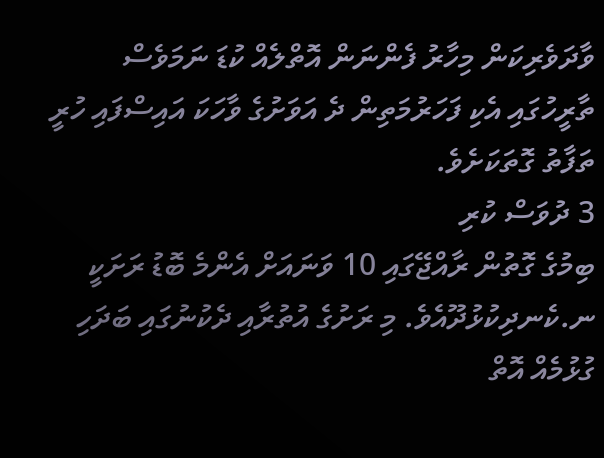ވާދަވެރިކަން މިހާރު ފެންނަން އޮތްލެއް ކުޑަ ނަމަވެސް ތާރީހުގައި އެކި ފަހަރުމަތިން ދެ އަވަށުގެ ވާހަކަ އައިސްފައި ހުރީ ތަފާތު ގޮތަކަށެވެ.
3 ދުވަސް ކުރި
ބިމުގެ ގޮތުން ރާއްޖޭގައި 10 ވަނައަށް އެންމެ ބޮޑު ރަށަކީ ނ.ކެނދިކުޅުދޫއެވެ. މި ރަށުގެ އުތުރާއި ދެކުނުގައި ބަދަހި ގުޅުމެއް އޮތް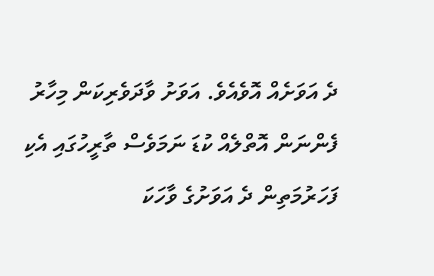ދެ އަވަށެއް އޮވެއެވެ. އަވަށު ވާދަވެރިކަން މިހާރު ފެންނަން އޮތްލެއް ކުޑަ ނަމަވެސް ތާރީހުގައި އެކި ފަހަރުމަތިން ދެ އަވަށުގެ ވާހަކަ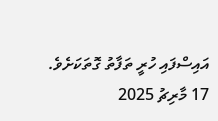އައިސްފައި ހުރީ ތަފާތު ގޮތަކަށެވެ.
17 މާރިޗު 2025